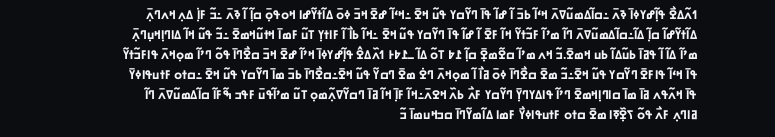ߗߍ߬ߡߐ߯ ߟߊ߲߬ߝߌߦߊ߫ ߢߍ߫ ߸ߛߊ߬ߡߘߎ߬ߜߍ߫ ߞߵߊ߬ ߕߏ߫ ߊ߬ ߝߊ߬ ߟߊ߫ ߣߌ߬ߛߌ ߟߎ߬ ߞߐ߫ ߸ߞߵߊ߬ ߝߐ߫ ߞߏ߫ ߦߋ߫ ߡߊ߬ߙߌ߬ߝߊ ߞߋߟߋ߲߫ ߛߊ߲߬ ߊ߬ ߢߍ߫ ߸ߏ߬ ߓߊ߲߭ ߡߍ߲ ߞߍߣߍ߲߫ ߡߊ߬ߙߌ߬ߝߊ߬ ߛߊ߲߬ ߡߊ߬߸ߛߊ߬ߡߘߎ߬ߜߍ߫ ߣߊ߬ ߘߴߊ߬ ߓߏ߬ߙߌ߬ ߞߊ߬ ߓߐ߫ ߊ߬ ߝߊ߬ ߟߊ߫ ߣߌ߬ߛߌ ߟߎ߬ ߞߐ߫ ߸ߞߊ߬ ߕߊ߯ ߊ߬ ߓߊߙߌ߲ ߠߎ߬ ߓߘߊ߫ ߞߙߎ߬ߞߘߐ߫ ߸ߏ߬ ߟߎ߬ ߞߊ߬ ߡߊߣߊ߲ߞߎ߲ߣߍ߲߫ ߘߴߊ߬ ߡߊ߬ ߊ߬ ߟߥߊ߫ ߕߎ߬ߡߊ߬ ߕߎ ߞߘߐ߫.ߏ߬ ߞߍ ߘߴߊ߬ ߛߐ߬ߘߐ߲߫ ߛߊ߲߬ ߁߈ ߠߋ߬ ߡߊ߬ ߺ߁߈߅ ߗߍ߰ߡߐ߮ ߟߊ߲߬ߝߌߦߊ߫ ߞߴߊ߬ ߝߐ߫ ߞߏ߫ ߛߐ߯ߣߊ߫ ߟߋ߬ ߣߴߊ߬ ߘߋ߲ߞߍ߫ ߟߊߓߏ߬ߙߌ߬ ߟߊ߫ ߞߵߊ߬ ߟߊߓߐ߫ ߣߌ߬ߛߌ ߟߎ߬ ߞߐ߫߸ߏ߬ ߘߐ߫ ߛߐ߯ߣߊ߫ ߦߋ߫ ߥߊ߯ ߊ߬ ߘߋ߲ߞߍ߫ ߣߐ߭ ߘߐ߫ ߣߛߌ߬ ߟߎ߬ ߞߐ߫߸ߛߐ߯ߣߊ߫ ߕߏ߫ ߘߊ߫ ߣߌ߬ߛߌ ߟߎ߬ ߞߐ߫ ߸ߛߙߋ ߓߙߎߟߊߦߌ߫ ߟߊ߫ ߞߍ߬ߟߍ ߥߊ߫ ߘߊ߫ ߛߊߣߊ߲ߞߘߐ߫ ߣߴߊ߬ ߟߊߡߌߣߌ߲߫ ߣߌ߬ߛߌ ߓߍ߯ ߕߍ߰ ߞߐߍ߫߸ߞߊ߬ ߓߊ߲߫ ߞߊ߬ ߥߊ߫ ߣߛߌ߬ߜߍ߲߬ߘߋ߲ ߠߎ߬ ߘߴߊ߬ߟߎ߫ ߓߟߏ ߒ߬ߓߊ߬ ߛߊ߬ߡߘߎ߬ߜߍ߫ ߣߊ߬ ߥߊߣߍ߲ ߓߍ߯ ߟߋ߬ ߖߐ߲߰ߧߊ ߘߐ߫ ߛߙߋ ߓߙߎߟߊߦߌ߯ ߓߘߊ ߡߊ߬ߘߌ߬ߣߊ߫ ߛߏߞߎߘߊ߫ ߏ߬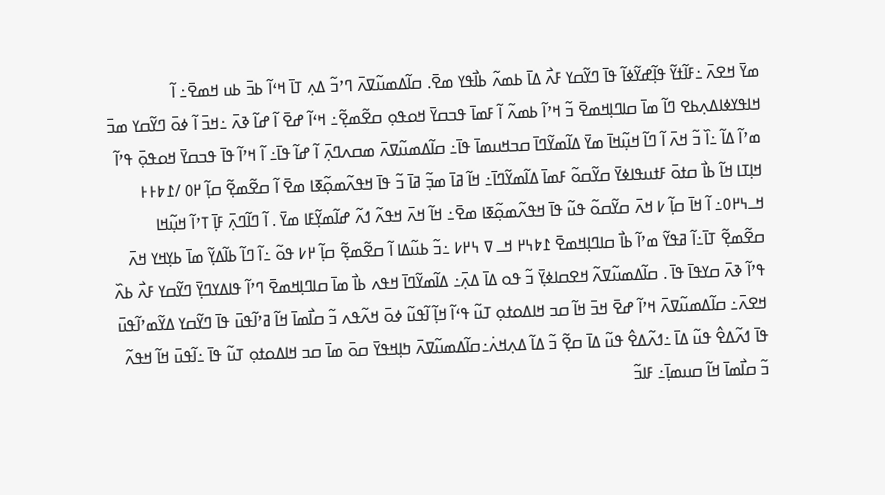ߘߌ߫ ߞߐߍ߫ ߸ߓߊ߬ߙߌ߬ ߟߊ߲߬ߝߌ߬ߦߊ߬ ߟߊ߫ ߣߌ߬ߛߌ ߓߍ߯ ߡߊ߫ ߕߘߍ߬ ߕߊ߯ߟߌ ߘߐ߫. ߛߊ߬ߡߘߎ߬ߜߍ߫ ߣߴߏ߬ ߡߍ߲ ߠߊ߫ ߞߵߊ߬ ߕߏ߫ ߕߎ ߞߘߐ߫߸ ߊ߬ ߞߊߟߌߦߊߡߍ߲ߕߐ ߣߊ߬ ߘߊ߫ ߛߊߣߊ߲ߞߘߐ߫ ߏ߬ ߞߴߊ߬ ߕߘߍ߬ ߊ߬ ߓߘߊ߫ ߟߏߛߌ߫ ߞߋߟߋ߲ ߛߐ߬ߘߐ߲߬߸ ߞߵߊ߬ ߝߐ߫ ߊ߬ ߝߊ߬ ߢߍ߫ ߸ߞߏ߫ ߊ߬ ߦߋ߫ ߣߌ߬ߛߌ ߘߏ߫ ߘߴߊ߬ ߡߊ߬ ߸ߊ߰ ߏ߬ ߞߍ߫ ߊ߬ ߣߊ߬ ߞߎ߲߬ߞߊ߫ ߘߌ߫ ߡߊ߬ߘߌ߬ߣߊ߫ ߛߏߞߎߘߊ߫ ߟߊ߫߸ ߛߊ߬ߡߘߎ߬ߜߍ߫ ߘߛߍߣߍ߲߫ ߊ߬ ߝߊ߬ ߟߊ߫߸ ߊ߬ ߞߴߊ߬ ߟߊ߫ ߟߏߛߌ߫ ߞߋߟߋ߲߫ ߟߴߊ߬ ߞߊ߲ߠߊ ߞߊ߬ ߕߊ߯ ߛߙߋ߫ ߓߙߎߟߊߦߌ߫ ߛߌ߬ߛߋ߬ ߓߘߊ߫ ߡߊ߬ߘߌ߬ߣߊ߫߸ ߞߊ߬ ߥߊ߫ ߘߏ߲߬ ߥߊ߫ ߏ߬ ߟߊ߫ ߞߟߍ߬ߘߋ߲߬ߧߊ ߘߐ߫ ߊ߬ ߛߐ߬ߘߐ߲߬ ߛߊ߲߬ ߂߀ /߁߈߅߅ ߞߺ߆߂߀߸ ߊ߬ ߞߊ߫ ߛߊ߲߬ ߇ ߞߍ߫ ߛߌ߬ߛߋ߬ ߟߎ߬ ߟߊ߫ ߞߟߍ߬ߘߋ߲߬ߧߊ ߘߐ߫߸ ߞߊ߬ ߞߍ߫ ߞߟߍ߬ ߗߍ߬ ߝߊ߬ߘߌ߲߬ߓߊ ߘߌ߫ . ߊ߬ ߣߊ߬ߣߍ߲߫ ߓߊ߲߫ ߠߴߊ߬ ߞߎ߲߬ߞߊ ߛߐ߬ߘߐ߲߬ ߠߊ߫߸ߊ߬ ߥߟߌ߬ ߘߴߊ߬ ߕߊ߯ ߛߊߣߊ߲ߞߘߐ߫ ߁߈߆߂ ߞߺ ߜ ߆߂߇ ߸ߏ߬ ߕߎ߬ߡߊ ߊ߬ ߛߐ߬ߘߐ߲߬ ߛߊ߲߬ ߂߇ ߟߋ߬ ߸ߊ߬ ߣߊ߬ ߕߊ߬ߡߌ߲߬ ߘߊ߫ ߕߌ߲ߞߌ ߞߍ߫ ߟߴߊ߬ ߢߍ߫ ߛߌߟߊ߫ ߟߊ߫ . ߛߊ߬ߡߘߎ߬ߜߍ߬ ߞߐߛߊߦߌ߲߫ ߏ߬ ߟߋ ߡߊ߫ ߡߍ߲߫߸ ߡߊ߬ߘߌ߬ߣߊ߫ ߞߟߍ ߕߊ߯ ߘߊ߫ ߛߊߣߊ߲ߞߘߐ߫ ߣߴߊ߬ ߟߊߡߌߣߌ߲߫ ߣߌ߬ߛߌ ߓߍ߯ ߕߍ߰ ߞߐߍ߫߸ ߛߊ߬ߡߘߎ߬ߜߍ߫ ߞߴߊ߬ ߝߐ߫ ߞߏ߫ ߞߊ߬ ߛߏ ߞߊߡߋߙߋ߲ ߠߎ߬ ߟߵߊ߬ ߞߊ߲߬ ߊ߬ߟߎ߬ ߦߋ߫ ߞߍ߬ߟߍ ߏ߬ ߛߊ߯ߘߊ߫ ߞߊ߬ ߥߴߊ߬ߟߎ߫ ߟߊ߫ ߣߌ߬ߛߌ ߡߌ߬ߘߴߊ߬ߟߎ߫ ߟߊ߫ ߗߍ߬ߡߐ߮ ߟߎ߬ ߡߊ߫ ߸ߗߍ߬ߡߐ߮ ߟߎ߬ ߡߊ߫ ߛߐ߲߬ ߏ߬ ߡߊ߬ ߡߍ߲ߞߍ߭߸ߛߊ߬ߡߘߎ߬ߜߍ߫ ߤߊ߲ߞߟߌ߫ ߛߋ߫ ߘߊ߫ ߛߏ ߞߊߡߋߙߋ߲ ߠߎ߬ ߟߊ߫ ߸ߊ߬ߟߎ߫ ߞߊ߬ ߞߟߍ߬ ߏ߬ ߛߊ߯ߘߊ߫ ߞߊ߬ ߛߎߘߊ߲߫߸ ߓߊߏ߬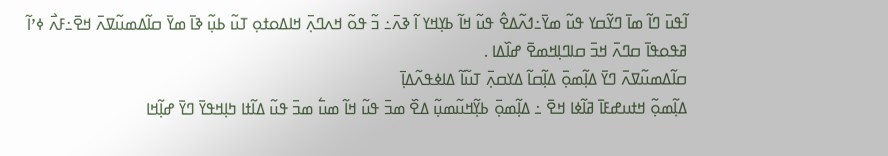ߊ߬ߟߎ߫ ߣߊ߬ ߘߊ߫ ߣߌ߬ߛߌ ߟߎ߬ ߘߌ߫߸ߗߍ߬ߡߐ߮ ߟߎ߬ ߞߊ߬ ߕߌ߲ߞߌ ߊ߬ ߢߍ߫߸ ߏ߬ ߟߋ߬ ߞߍߣߍ߲߫ ߞߊߡߋߙߋ߲ ߠߎ߬ ߕߎ߲߬ ߢߊ߫ ߘߌ߫ ߛߊ߬ߡߘߎ߬ߜߍ߫ ߞߐ߫߸ߓߍ߯ ߦߴߊ߬ ߥߟߋߟߊ߫ ߛߣߍ߫ ߞߏ߫ ߛߊߣߊ߲ߞߘߐ߫ ߝߊ߰ߡߊ .
ߛߊ߬ߡߘߎ߬ߜߍ߫ ߣߌ߫ ߡߊ߲߬ߘߋ߲߫ ߡߊ߲߬ߛߊ߬ ߡߌߛߍ߲߫ ߠߎ߬ߊ߬ ߡߊߦߟߍ߬ߡߊ߲߫
ߡߊ߲߬ߘߋ߲߬ ߞߙߎߝߓߊ߫ ߥߊ߬ߦߊ ߞߐ߫ ߸ ߡߊ߲߬ߘߋ߲߫ ߕߌ߲߬ߞߎ߬ߘߎ߲߬ ߡߐ߰ ߘߏ߫ ߟߎ߬ ߞߊ߬ ߘߎ߱ ߘߏ߫ ߟߎ߬ ߡߊ߬ߙߊ ߤߊ߲ߞߟߌ߫ ߣߌ߫ ߝߊ߲߬ߞߊ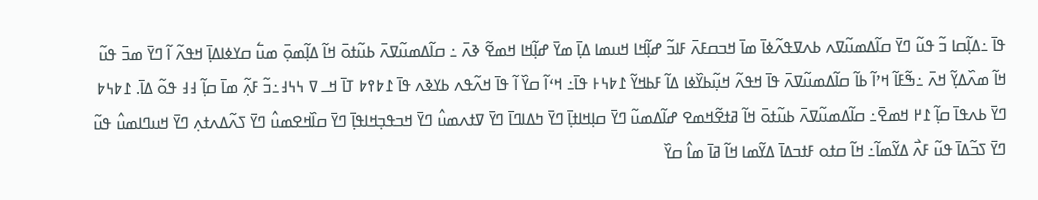ߟߊ߫ ߸ߡߊ߲߬ߛߊ ߏ߬ ߟߎ߬ ߣߌ߫ ߛߊ߬ߡߘߎ߬ߜߍ ߕߍߜߟߍ߬ߦߊ߫ ߘߊ߫ ߞߏߛߓߍ߫ ߓߊߏ߬ ߝߊ߲߬ߞߊ ߞߎߘߊ ߡߊ߲߫ ߘߌ߫ ߝߊ߲߬ߞߊ ߞߘߐ߬ ߢߍ߫ ߸ ߛߊ߬ߡߘߎ߬ߜߍ߫ ߕߎ߬ߙߋ߫ ߞߊ߬ ߡߊ߲߬ߘߋ߲߫ ߘߎ߱ ߛߌߦߊߡߊ߲߫ ߞߟߍ߬ ߊ߬ ߣߌ߫ ߘߏ߫ ߟߎ߬ ߞߊ߬ ߘߍ߰ߡߌ߲߬ ߞߍ߫ ߸ߒ߬ߓߊ߬ ߞߴߊ߬ ߕߊ߬ ߛߊ߬ߡߘߎ߬ߜߍ߫ ߟߊ߫ ߞߟߍ߬ ߞߎ߲߬ߕߌ߰ߦߊ ߡߊ߬ ߓߕߞߌ߬ ߁߈߆߅ ߟߊ߫߸ ߞߵߊ߬ ߛߌ߰ ߊ߬ ߟߊ߫ ߞߍ߬ߟߍ ߕߌߢߍ ߟߊ߫ ߁߈߉߈ ߠߊ߫ ߞߺ ߜ ߆߆߃߸ߏ߬ ߓߍ߲߬ ߘߊ߫ ߛߊ߲߬ ߃߃ ߟߋ߬ ߡߊ߫. ߁߈߆߈ ߣߌ߫ ߕߍߟߊ߫ ߛߊ߲߬ ߁߂ ߞߘߐ߫߸ ߛߊ߬ߡߘߎ߬ߜߍ߫ ߕߎ߬ߙߋ߫ ߞߊ߬ ߥߙߐ߬ߞߘߐ ߝߊ߬ߡߘߎ߬ ߣߌ߫ ߛߊ߲ߞߊߙߊ߲߫ ߣߌ߫ ߤߡߊߣߊ߫ ߣߌ߫ ߜߙߍߘߎ߮ ߣߌ߫ ߞߏߟߏ߲ߞߊߟߊ߲߫ ߣߌ߫ ߛߊ߰ߞߐߘߎ߮ ߣߌ߫ ߖߍ߬ߡߍߙߍ߲ ߣߌ߫ ߞߎߣߊߘߎ߮ ߟߎ߬ ߣߌ߫ ߖߏ߬ߡߊ߫ ߟߎ߬ ߓߍ߯ ߡߌ߬ߘߊ߬߸ ߞߊ߬ ߛߙߋ ߓߙߏߡߊ߫ ߡߌ߬ߘߊ ߞߊ߬ ߥߊ߫ ߘߊ߮ ߛߌ߰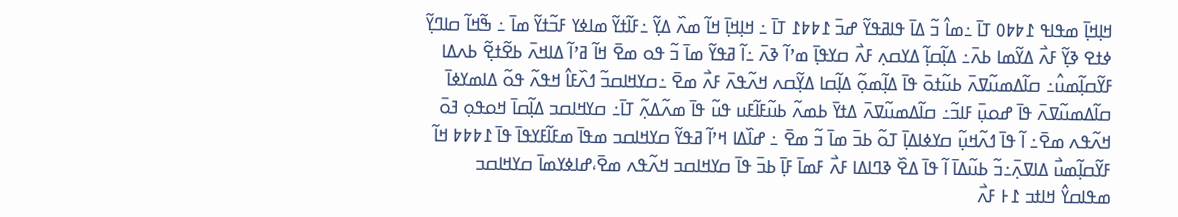ߞߊ߲ߞߊ߲߫ ߘߟߊߟ ߁߈߈߀ ߠߊ߫ ߸ߘߊ߮ ߏ߬ ߡߊ߫ ߟߊߥߟߌ߬ ߝߏ߫ ߁߈߈߁ ߠߊ߫ ߸ ߞߊ߲ߞߊ߲߫ ߞߊ߬ ߘߍ߰ ߡߌ߲߬ ߸ߓߊ߬ߙߌ߬ ߘߊߦߌ ߓߏ߬ߙߌ߬ ߘߊ߫ ߸ ߒ߬ߞߊ߬ ߛߊߣߌ߲߬ ߦߙߐ ߢߌ߲߬ ߓߍ߯ ߡߌ߬ߘߊ ߕߍ߫߸ ߡߊ߲߬ߛߊ߲߬ ߡߌߛߍ߲ ߓߍ߯ ߛߌߟߊ߲߫ ߘߴߊ߬ ߢߍ߫ ߸ߊ߬ ߥߟߌ߬ ߘߊ߫ ߏ߬ ߟߋ ߘߐ߫ ߞߊ߬ ߥߴߊ߬ ߡߊߞߍ߫ ߕߐ߬ߙߐ߲߬ ߕߍߡߊ ߓߌ߬ߛߊ߲߬ߘߎ߮߸ ߛߊ߬ߡߘߎ߬ߜߍ߫ ߕߎ߬ߙߋ߫ ߟߊ߫ ߡߊ߲߬ߘߋ߲߬ ߡߊ߲߬ߛߊ ߡߌ߲߬ߛߍ ߞߍ߬ߟߍ߫ ߓߍ߯ ߘߐ߫ ߸ߛߌߞߊߛߏ߬ ߗߍ߰ߓߊ߮ ߞߟߍ߬ ߟߋ߬ ߡߊߘߌߦߊ߫ ߛߊ߬ߡߘߎ߬ߜߍ߫ ߟߊ߫ ߝߋߎ߲߫ ߓߊߏ߬߸ ߛߊ߬ߡߘߎ߬ߜߍ߫ ߡߙߌ߫ ߕߘߍ߬ ߕߎ߬ߓߊ߬ߓߎ ߟߎ߬ ߟߊ߫ ߘߍ߬ߡߍ߲߬ ߠߊ߫߸ ߛߌߞߊߛߏ ߡߊ߲߬ߛߊ߫ ߞߋߟߋ߲ ߔߋ߫ ߞߍ߬ߟߍ ߘߐ߫߸ ߊ߬ ߟߊ߫ ߗߍ߬ߞߎ߲߬ ߛߌߦߊߡߊ߲߫ ߠߋ߬ ߕߏ߫ ߘߊ߫ ߏ߬ ߘߐ߫ ߸ ߝߊ߰ߡߊ ߞߴߊ߬ ߥߟߌ߬ ߛߌߞߊߛߏ ߘߟߊ߫ ߘߓߊ߬ߓߌߟߊ߫ ߟߊ߫ ߁߈߈߈ ߞߊ߬ ߓߌ߬ߛߊ߲߬ߘߎ߯ ߡߊߜߍ߲߫߸ߏ߬ ߕߎ߬ߡߊ߫ ߊ߬ ߟߊ߫ ߡߐ߰ ߢߣߊߡߊ ߓߍ߯ ߓߘߊ߫ ߓߊ߲߫ ߕߏ߫ ߟߊ߫ ߛߌߞߊߛߏ ߞߍ߬ߟߍ ߘߐ߫،ߝߊߦߌߘߊ߫ ߛߌߞߊߛߏ ߘߟߊߛߌ߮ ߞߊߙߏ ߁߅ ߓߍ߯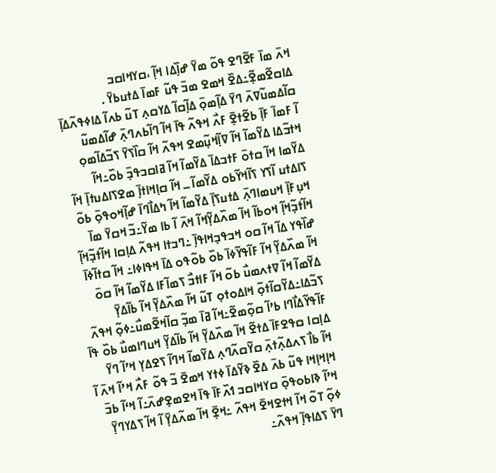ߞߍ߫ ߘߊ߫ ߓߐ߬ߣߐ ߟߋ߬ ߘߌ߫ ߝߊ߲߰ߡߊ ߞߊ߲߬ ،ߛߌߞߊߛߏ ߡߊߛߐ߬ߘߐ߲߬߸ߡߐ߰ ߞߘߐ ߘߏ߫ ߟߎ߬ ߓߘߊ߫ ߡߙߎߕߌ߫ .
ߛߊ߬ߡߘߎ߬ߜߍ߫ ߣߌ߫ ߡߊ߲߬ߘߋ߲߫ ߡߊ߲߬ߛߊ߬ ߡߌߛߍ߲ ߠߎ߬ ߕߍߊ߬ ߡߊߦߟߍ߬ߡߊ߲߫
ߊ߬ ߓߘߊ߫ ߓߊ߲߫ ߕߐ߬ߙߐ߲߫ ߓߍ߯ ߞߟߍ߬ ߟߊ߫ ߞߊ߬ ߣߊ߬ߕߍߣߍ߲߫ ߝߊ߬ߡߘߎ߬ ߞߙߏ߬ߡߊ ߡߌ߬ߘߊ߬ ߞߊ߬ ߜߊ߲߬ߞߎ߲߬ߘߐ ߞߟߍ߬ ߞߊ߬ ߛߊ߰ߖߌ߫ ߖߏ߬ߡߊ߬ߘߋ߲ ߡߌ߬ߘߊ ߞߊ߬ ߛߙߋ߫ ߓߙߏߡߊ߫ ߡߌ߬ߘߊ߬ ߞߊ߬ ߥߊߛߏߟߏ߲߫ ߕߋ߰߸ߞߊ߬ ߖߊߡߙߎ ߊ߬ߖߌ ߖߊ߬ߞߌ߬ߕߋ ߡߌ߬ߘߊ߬ ߺ ߞߊ߬ ߛߊ߲ߞߊߙߊ߲߫ ߘߐߖߊߡߎߙߊ߲߫ ߞߊ߬ ߞߎ߲ߓߊ߲߫ ߞߎߘߊߣߍ߲߫ ߡߙߎߖߊ߲߫ ߡߌ߬ߘߊ߬ ߞߊ߬ ߤߡߊ߯ߣߊ߫ ߝߊ߲߬ߞߋߟߋ߲߫ ߕߋ߬ ߞߊ߬ߙߏ߲߬ߞߊ߲߬ ߞߋߕߊ߬ ߞߊ߬ ߘߍ߰ߡߌ߲߬ߞߊ߬ ߞߍ߫ ߊ߬ ߕߊ ߘߌ߬߸ߏ߬ ߞߛߌ߫ ߘߊ߫ ߝߊ߰ߟߌ ߡߊ߬ ߞߊ߬ ߛߋ ߞߏߟߏ߲ߞߊߟߊ߲߫ ߸ߣߏߙߊ ߞߟߍ߬ ߡߊ߲ߛߊ ߞߊ߬ߙߏ߲߬ߞߊ߲߬ ߞߊ߬ ߘߍ߰ߡߌ߲߬ ߞߊ߬ ߓߊ߬ߟߌ߬ߦߊ߫ ߕߋ߰ ߕߋ߬ߟߋ ߡߊ߫ ߞߟߊߦߊ߸ ߞߊ߬ ߛߙߊ߬ߦߊ߫ ߡߌ߬ߘߊ߬ ߞߊ߬ ߜߙߍߘߎ߯ ߕߋ߬ ߞߊ߬ ߓߊߙߏ߯ ߖߘߊ߬ߓߊ ߡߌ߬ߘߊ߬ ߞߊ߬ ߛߋ߫ ߖߏ߬ߡߊ߸ߡߌ߬ߛߊ߬ߙߋ߲߬ ߞߊߡߋߙߋ߲ ߠߎ߬ ߞߊ߬ ߘߍ߰ߡߌ߲߬ ߞߊ߬ ߕߊ߬ߡߌ߲߫ ߓߊ߬ߟߌ߬ߡߊ߯ߣߊ ߕߴߊ߬ ߛߋ߲߬ߘߐ߬߸ߞߊ߬ ߥߊ߫ ߘߏ߲߬ ߛߊ߬ߞߐ߬ߘߎ߯߸ߦߋ߲߬ ߞߟߍ߬ ߡߊ߲ߛߊ ߛߟߐߓߊ߫ ߡߙߐ߬ ߞߊ߬ ߘߍ߰ߡߌ߲߬ ߞߊ߬ ߕߊ߬ߡߌ߲߬ ߞߎߣߊߘߎ߯ ߕߋ߰ ߟߊ߫ ߞߊ߬ ߕߊ߯ ߖߍߡߍ߲߬ߙߍ߲߫ ߛߌ߬ߛߍ߬ߣߍ߲ ߡߌ߬ߘߊ߬ ߞߣߊ߬ ߖߐߡߌ߲ ߞߴߊ߬ ߣߌ߫ ߞߊ߲ߞߊ߲ߞߊ ߟߎ߬ ߕߍ߫ ߡߐ߰ ߢߌ߬ߡߊ߫ ߦߙߌ ߞߘߐ߫ ߏ߬ ߟߋ߬ ߓߍ߯ ߞߴߊ߬ ߞߍ߫ ߊ߬ ߞߴߊ߬ ߢߊߕߋߟߋ߲߫ ߛߌߞߊߛߏ ߗߍ߰ߓߊ߫ ߟߊ߫ ߞߐߘߐ߲ߝߍ߫߸ߊ߬ ߞߵߊ߬ ߕߏ߫ ߦߋ߲߬ ߠߋ߬ ߞߊ߬ ߞߙߐߞߐ߫ ߞߟߍ߬ ߸ߞߐ߲߫ ߞߊ߬ ߘߍ߬ߡߌ߲߫ ߊ߬ ߞߊ߬ ߖߡߌߣߌ߲߫ ߣߌ߫ ߖߡߊߟߊ߲߫ ߞߟߍ߬߸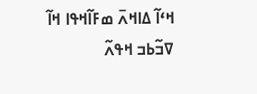ߞߵߊ߬ ߡߊߞߍ߫ ߘߓߊ߬ߞߟߊ ߞߊ߬ ߜߏ߬ߕߏ ߞߟߍ߬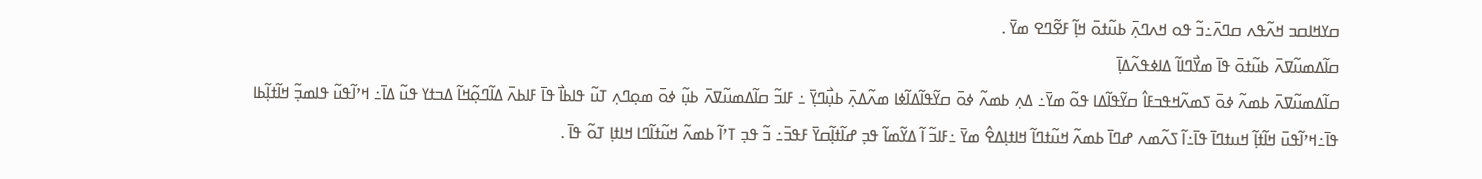ߛߌߞߊߛߏ ߞߍ߬ߟߍ ߛߣߍ߫߸ߏ߬ ߟߋ ߞߍߣߍ߲߫ ߕߎ߬ߙߋ߫ ߞߊ߲߬ ߓߐ߬ߣߐ ߘߌ߫ .
ߛߊ߬ߡߘߎ߬ߜߍ߫ ߕߎ߬ߙߋ߫ ߟߊ߫ ߘߌ߯ߣߊߊ߬ ߡߊߦߟߍ߬ߡߊ߲߫
ߛߊ߬ߡߘߎ߬ߜߍ߫ ߕߘߍ߬ ߦߋ߫ ߖߘߍ߬ߞߟߏߓߊ߮ ߛߌ߬ߟߊ߬ߡߊ ߟߋ߬ ߘߌ߫߸ ߡߍ߲ ߕߘߍ߬ ߦߋ߫ ߛߌ߬ߟߊ߬ߡߊ߬ߦߊ ߘߍ߬ߡߍ߲߫ ߕߎ߲߯ߣߌ߲߫ ߸ ߓߊߏ߬ ߛߊ߬ߡߘߎ߬ߜߍ߫ ߕߎ߲߬ ߦߋ߫ ߘߋ߲ߣߍ߲ ߠߎ߬ ߟߊߕߊ߯ ߟߊ߫ ߓߊߕߍ߫ ߡߊ߬ߣߋ߲߬ߞߊ߬ ߡߏߙߌ ߟߎ߬ ߡߊ߫߸ ߞߴߊ߬ߟߎ߬ ߟߊߘߏ߲߬ ߞߊ߬ߙߊ߲߬ߕߊ ߟߊ߫߸ߞߴߊ߬ߟߎ߫ ߞߊ߬ߙߊ߲߬ ߞߎߙߣߊ߫ ߟߊ߫߸ߊ߬ ߖߍ߬ߘߍ ߝߣߊ߫ ߕߘߍ߬ ߞߎ߬ߙߣߊ߬ ߞߊߙߊ߲ߡߐ߮ ߘߌ߫ ߸ߓߊߏ߬ ߊ߬ ߡߌ߬ߘߊ߬ ߟߏ߲ ߝߊ߬ߙߊ߲߬ߛߌ߫ ߓߟߏ߫߸ ߏ߬ ߟߏ߲ ߠߴߊ߬ ߕߘߍ߬ ߞߎ߬ߙߊ߬ߣߊ ߞߊߙߊ߲ ߠߋ߬ ߟߊ߫ .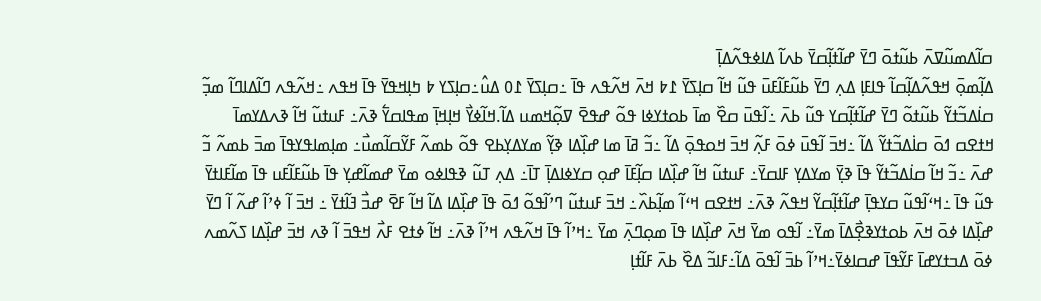ߛߊ߬ߡߘߎ߬ߜߍ߫ ߕߎ߬ߙߋ߫ ߣߌ߫ ߝߊ߬ߙߊ߲߬ߛߌ߫ ߕߍߊ߬ ߡߊߦߟߍ߬ߡߊ߲߫
ߡߊ߲߬ߘߋ߲߫ ߞߟߍ߬ߡߊ߲߬ߛߊ߬ ߟߊߓߊ߲ ߡߍ߲ ߣߌ߫ ߕߎ߬ߓߊ߬ߓߎ߫ ߟߎ߬ ߞߊ߬ ߛߊ߲ߖߌ߫ ߁߈ ߞߍ߫ ߞߍ߬ߟߍ ߟߊ߫ ߸ߛߊ߲ߖߌ߫ ߁߀ ߡߎ߮߸ߛߊ߲ߖߌ ߈ ߤߊ߲ߞߟߌ߫ ߟߊ߫ ߞߟߍ ߸ߞߍ߬ߟߍ ߣߊ߬ߡߊߣߊ߬ ߘߏ߲߬ ߛߊ߭ߡߏ߬ߙߌ߬ ߕߎ߬ߙߋ߬ ߣߌ߫ ߝߊ߬ߙߊ߲߬ߛߌ ߟߎ߬ ߕߍ߫ ߸ߊ߬ߟߎ߫ ߛߐ߰ ߘߊ߫ ߕߋߙߌߦߊ ߟߋ߬ ߝߟߐ߫ ߜߋ߲߬ߞߘߎ ߡߊ߬.ߞߊ߬ߦߌ߯ ߞߊ߲ߞߊ߲߫ ߘߟߊߛߌ߱ ߢߍ߫߸ ߓߎߙߎ߬ ߞߊ߬ ߢߍߡߌߘߊ߫ ߞߙߐߛ ߗߋ߫ ߛߊ߭ߡߏ߬ߙߌ߬ ߡߊ߬ ߸ߞߏ߫ ߊ߬ߟߎ߫ ߦߋ߫ ߓߍ߲߬ ߞߏ߫ ߞߋߟߋ߲߫ ߡߊ߬ ߸ߏ߬ ߥߊ߫ ߘߊ ߝߊ߲߰ߡߊ ߢߌ߲߬ ߘߌߡߌ߲ߕߐ ߟߋ߬ ߕߘߍ߬ ߓߌ߬ߛߊ߬ߘߎ߯߸ ߘߊ߲ߘߊߟߌߟߊ߫ ߘߏ߫ ߕߘߍ߬ ߏ߬ ߝߍ߫ ߸ߏ߬ ߞߊ߬ ߛߊ߭ߡߏ߬ߙߌ߬ ߟߊ߫ ߢߌ߲߫ ߘߌߡߌ߲ ߓߊߛߌ߫߸ ߓߎߙߎ߬ ߞߊ߬ ߝߊ߲߰ߡߊ ߛߊ߲߬ߓߊ߫ ߝߋ߲ ߛߌߦߊߡߊ߲߫ ߠߊ߫߸ ߡߍ߲ ߠߎ߬ ߢߟߊߦߋ ߘߌ߫ ߝߘߊ߬ߝߌ߲ ߟߊ߫ ߕߎ߬ߓߊ߬ߓߎ ߟߊ߫ ߘߊ߬ߓߊߙߌ߫ ߟߎ߬ ߟߊ߫ ߸ߞߵߊ߬ߟߎ߬ ߛߌߟߊ߲߫ ߝߊ߬ߙߊ߲߬ߛߌ߬ ߞߟߍ߬ ߢߍ߫߸ ߞߙߐߛ ߞߵߊ߬ ߘߊ߲߬ߕߍ߰߸ ߞߏ߫ ߓߎߙߎ߬ ߣߴߊ߬ߟߋ߬ ߗߋ߫ ߟߊ߫ ߝߊ߲߰ߡߊ ߡߊ߬ ߞߊ߬ ߓߐ߫ ߝߏ߯ ߔߊ߬ߙߌ߫ ߸ ߞߏ߫ ߊ߬ ߦߴߊ߬ ߝߍ߬ ߊ߬ ߣߌ߫ ߝߊ߲߰ߡߊ ߦߋ߫ ߞߍ߫ ߕߋߙߌߢߐ߲߯ߡߊ߫ ߘߌ߫߸ ߊ߬ߟߋ ߘߌ߫ ߞߍ߫ ߝߊ߲߰ߡߊ ߟߊ߫ ߘߋ߲ߣߍ߲߫ ߘߌ߫ ߸ߞߴߊ߬ ߟߊ߫ ߞߍ߬ߟߍ ߞߴߊ߬ ߢߍ߫߸ ߞߊ߬ ߦߙߐ ߓߍ߯ ߞߟߏ߫ ߊ߬ ߢߍ ߞߏ߫ ߝߊ߲߰ߡߊ ߖߍ߬ߘߍ ߦߋ߫ ߡߏߙߌߝߊ߫ ߓߌ߬ߟߊ߫ ߝߛߊߦߌ߫߸ߞߴߊ߬ ߕߏ߫ ߊ߬ߟߋ߫ ߡߊ߬߸ߓߊߏ߬ ߡߐ߰ ߕߍ߫ ߓߊ߬ߙߊ߲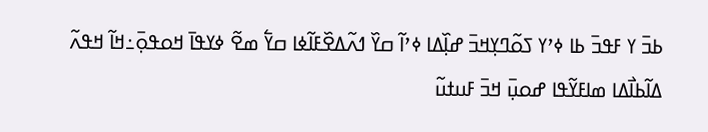ߕߏ߫ ߌ ߓߟߏ߫ ߕߊ ߦߴߌ ߖߋ߬ߣߌ߲ߞߏ߫ ߝߊ߲߰ߡߊ ߦߴߊ߬ ߛߌ߰ ߗߍ߬ߡߐ߰ߓߊ߬ߦߊ ߛߌ߱ ߘߐ߬ ߦߌߟߊ߫ ߞߋߟߋ߲߫߸ߞߊ߬ ߞߟߍ߬ ߡߊ߬ߕߊ߯ߡߊ ߘߊߓߌ߬ߟߊ ߝߋߎ߲߫ ߞߏ߫ ߓߎߙߎ߬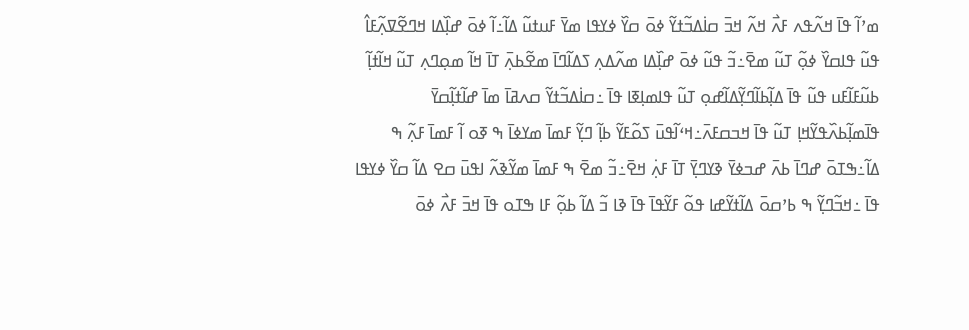ߘߴߊ߬ ߟߊ߫ ߞߍ߬ߟߍ ߓߍ߯ ߞߍ߬ ߞߏ߫ ߛߊ߭ߡߏ߬ߙߌ߬ ߦߋ߫ ߛߌ߰ ߦߌߟߊ ߘߌ߫ ߓߎߙߎ߬ ߡߊ߬߸ߊ߬ ߦߋ߫ ߝߊ߲߰ߡߊ ߞߣߐ߬ߜߍ߲߬ߓߊ߮ ߟߎ߬ ߟߊߛߌ߰ ߦߋ߲߬ ߠߎ߬ ߘߐ߫߸ߏ߬ ߟߎ߬ ߦߋ߫ ߝߊ߲߰ߡߊ ߘߍ߬ߡߍ߲ ߖߡߊ߬ߣߊ߫ ߘߐ߬ߕߍ߲߫ ߠߊ߫ ߞߊ߬ ߘߋ߲ߣߍ߲ ߠߎ߬ ߞߊ߬ߙߊ߲߬ ߕߎ߬ߓߊ߬ߓߎ ߟߎ߬ ߟߊ߫ ߡߊ߲߬ߕߊ߬ߣߌ߲߬ߡߊ߬ߝߋ߲ ߠߎ߬ ߟߊߘߊ߲ߧߊ ߟߊ߫ ߸ߛߊ߭ߡߏ߬ߙߌ߬ ߛߍߥߊ߫ ߘߊ߫ ߝߊ߬ߙߊ߲߬ߛߌ߫ ߟߊ߫ߘߊ߲߬ߕߍ߰ߟߌ߬ߞߊ߲ ߠߎ߬ ߟߊ߫ ߞߏߛߓߍ߫߸ߞߵߊ߬ߟߎ߫ ߖߋ߬ߓߌ߬ ߕߊ߲߬ ߣߌ߲߬ ߓߘߊ߫ ߘߌߦߊ߫ ߒ ߧߋ ߊ߬ ߓߘߊ߫ ߓߍ߲߬ ߒ ߡߊ߬߸ߒߠߋ߫ ߝߣߊ߫ ߕߍ߫ ߝߏߦߌ߫ ߢߌߣߌ߲߫ ߠߊ߫ ߓߍ߲߭ ߞߐ߫߸ߏ߬ ߘߐ߫ ߒ ߓߘߊ߫ ߘߌ߬ߢߍ߬ ߊߟߎ߫ ߛߐ ߡߊ߬ ߛߌ߰ ߦߌߟߊ ߟߊ߫ ߸ߞߏ߬ߣߌ߲߬ ߒ ߕߴߛߋ߫ ߡߊ߬ߙߌ߬ߝߊ ߟߋ߬ ߓߌ߬ߟߊ߫ ߟߊ߫ ߢߊ ߏ߬ ߡߊ߬ ߕߋ߲߬ ߓߊ ߒߠߋ ߟߊ߫ ߞߏ߫ ߓߍ߯ ߦߋ߫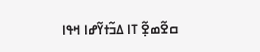ߛߐ߬ߘߐ߲߬ ߠߊ ߡߏ߬ߙߌ߬ߝߊ ߞߟߊ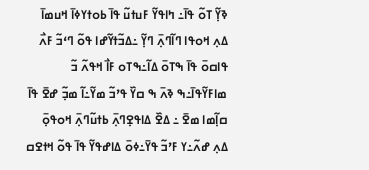ߢߌ߲߬ ߠߋ߬ ߟߊ߫߸ ߤߊߟߌ߬ ߓߎߙߎ߬ ߟߊ߫ ߕߋߙߌߦߊ߫ ߞߎߘߊ߫ ߡߍ߲ ߞߋߟߊ ߣߊ߬ߣߍ߲߫ ߣߌ߲߬ ߸ߡߏ߬ߙߌ߬ߝߊ ߟߋ߬ ߣߵߏ߬ ߓߍ߯ ߟߊߛߋ߫ ߟߊ߫ ߒߠߋ߫ ߡߊ߬߸ߒߠߋ ߓߊ߯ ߞߟߍ߬ ߏ߬ ߘߊߓߌ߬ߟߊ߫߸ߒ ߢߍ߫ ߒ ߛߌ߰ ߟߴߏ߬ ߘߌ߬߸ߊ߬ ߘߏ߲߬ ߝߐ߫ ߟߊ߫ ߛߊ߲߬ߘߊ ߘߐ߫ ߸ ߡߐ߰ ߡߊߟߐ߲ߣߍ߲߫ ߕߙߎ߬ߣߍ߲߫ ߞߋߟߋ߲߫ ߡߍ߲ ߝߍ߬߸ߌ ߓߴߏ߬ ߟߌ߫߸ߦߋ߫ ߡߊߝߟߌ߬ ߟߊ߫ ߟߋ߬ ߞߙߐߛ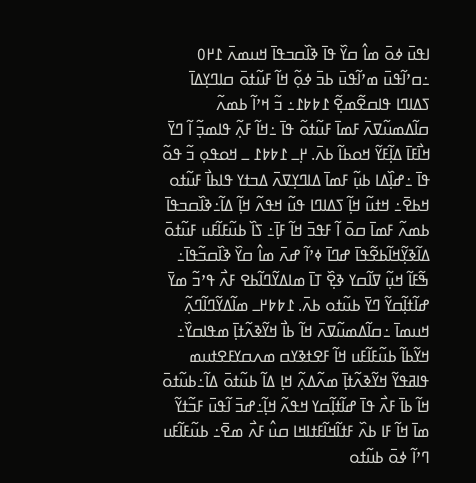ߊߟߎ߫ ߦߋ߫ ߘߊ߮ ߛߌ߰ ߟߊ߫ ߢߊ߰ߛߏߟߊ߫ ߞߎߘߍ߫ ߁߂߀ ߸ߛߴߊ߬ߟߎ߫ ߘߴߊ߬ߟߎ߫ ߕߏ߫ ߦߋ߲߬ ߞߊ߬ ߓߎ߬ߙߋ߫ ߛߊߣߌ߲ߡߊ߫ ߖߡߊߣߊ ߟߊߛߐ߬ߘߐ߲߬ ߁߈߈߁߸ ߏ߬ ߞߴߊ߬ ߕߘߍ߬ ߛߊ߬ߡߘߎ߬ߜߍ߫ ߓߘߊ߫ ߓߎ߬ߙߋ߬ ߟߊ߫ ߸ߞߊ߬ ߓߍ߲߬ ߟߊߘߏ߲߬ ߊ߬ ߣߌ߫ ߞߊ߯ߓߊ߫ ߡߊ߲߬ߓߌ߬ ߞߋߕߊ߬ ߕߍ߫. ߂߲ߺ ߁߈߈߁ ߺ ߞߋߟߋ߲ ߏ߬ ߟߋ߬ ߟߊ߫ ߸ߝߊ߲߰ߡߊ ߕߎ߲߬ ߓߘߊ߫ ߡߊߣߌ߲ߜߍ߫ ߡߏߙߌ ߟߊߕߊ߯ ߓߎ߬ߙߋ ߞߕߐ߫߸ ߞߙߎ߬ ߞߊ߲߬ ߖߡߊߣߊ ߟߎ߬ ߞߟߍ߬ ߞߊ߲߬ ߡߊ߬߸ߢߊ߰ߛߏߟߊ߫ ߕߘߍ߬ ߓߘߊ߫ ߛߋ߫ ߊ߬ ߓߟߏ߫ ߞߊ߬ ߓߊ߲߫߸ ߖߊ߰ ߕߎ߬ߓߊ߬ߓߎ ߓߎ߬ߙߋ߫ ߡߊ߬ߢߌ߲߬ߞߊ߬ߕߐ߬ߟߊ߫ ߝߣߊ߫ ߦߴߊ߬ ߝߍ߫ ߘߊ߮ ߛߌ߰ ߢߊ߰ߛߏ߬ߟߊ߫߸ ߒ߬ߓߊ߬ ߞߎ߲߬ ߜߊ߬ߛߌ ߢߐ߲߰ ߠߊ߫ ߘߊߡߌ߬ߣߊ߬ߕߐ ߓߍ߯ ߟߴߏ߬ ߘߌ߫ ߝߊ߬ߙߊ߲߬ߛߌ߬ ߣߌ߫ ߕߎ߬ߙߋ ߕߍ߫. ߁߈߈߂ߺ ߘߊ߬ߡߌ߬ߣߊ߬ߣߍ߲߬ ߞߎߘߊ߫ ߸ߛߊ߬ߡߘߎ߬ߜߍ߫ ߞߊ߬ ߕߊ߯ ߞߌ߬ߢߍ߬ߙߊ߲߫ ߘߟߊߛߌ߰߸ ߞߌ߬ߕߊ߬ ߕߎ߬ߓߊ߬ߓߎ ߞߊ߬ ߓߐߙߢߌߛ ߘߍߛߌߓߐߙߎߘ ߟߊߥߟߌ߬ ߞߌ߬ߢߍ߬ߙߊ߲߫ ߘߍ߬ߡߍ߲߬ ߞߊ߲ ߡߊ߬ ߕߎ߬ߙߋ߫ ߡߊ߬߸ߕߎ߬ߙߋ߫ ߞߊ߬ ߕߊ߫ ߓߍ߯ ߟߊ߫ ߝߊ߬ߙߊ߲߬ߛߌ ߞߟߍ߬ ߞߊ߲߬߸ߝߏ߫ ߊ߬ߟߎ߫ ߓߏ߬ߙߌ߬ ߘߊ߫ ߞߊ߬ ߓߊ ߕߍ߰ ߓߙߊ߬ߞߊ߬ߓߙߊߞߊ ߛߎ߮ ߓߍ߯ ߘߐ߫߸ ߕߎ߬ߓߊ߬ߓߎ ߣߴߊ߬ ߦߋ߫ ߕߎ߬ߙߋ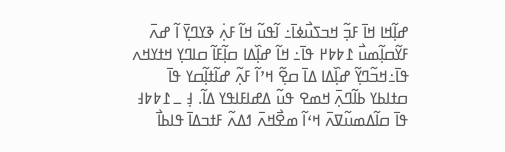ߝߊ߲߬ߞߊ ߞߊ߫ ߓߏ߲߬ ߞߏߖߎ߯ߦߊ߫߸ ߊ߬ߟߎ߬ ߞߊ߬ ߓߍ߲߭ ߢߌߣߌ߲߫ ߊ߬ ߝߍ߫ ߓߌ߬ߛߊ߲߬ߘߎ߯ ߁߈߈߂ ߟߊ߫߸ ߞߊ߬ ߝߊ߲߰ߡߊ ߛߊ߲߬ߓߊ߬ ߛߊߣߌ߲ ߞߙߌߞߍ ߟߊ߫߸ߞߏ߬ߣߌ߲߬ ߝߊ߲߰ߡߊ ߡߊ߫ ߛߐ߲߬ ߞߴߊ߬ ߓߍ߲߬ ߝߊ߬ߙߊ߲߬ߛߌ ߟߊ߫ ߛߙߊߕߌ ߕߊ߬ߣߍ߲߫ ߞߘߐ ߟߎ߬ ߡߝߊߓߊߟߌ ߡߊ߬. ߃߲ ߺ ߁߈߈߃ ߟߊ߫ ߛߊ߬ߡߘߎ߬ߜߍ߫ ߞߵߊ߬ ߘߐ߯ߞߍ߫ ߗߡߍ߬ ߓߙߏߡߊ߫ ߟߊߕߊ߯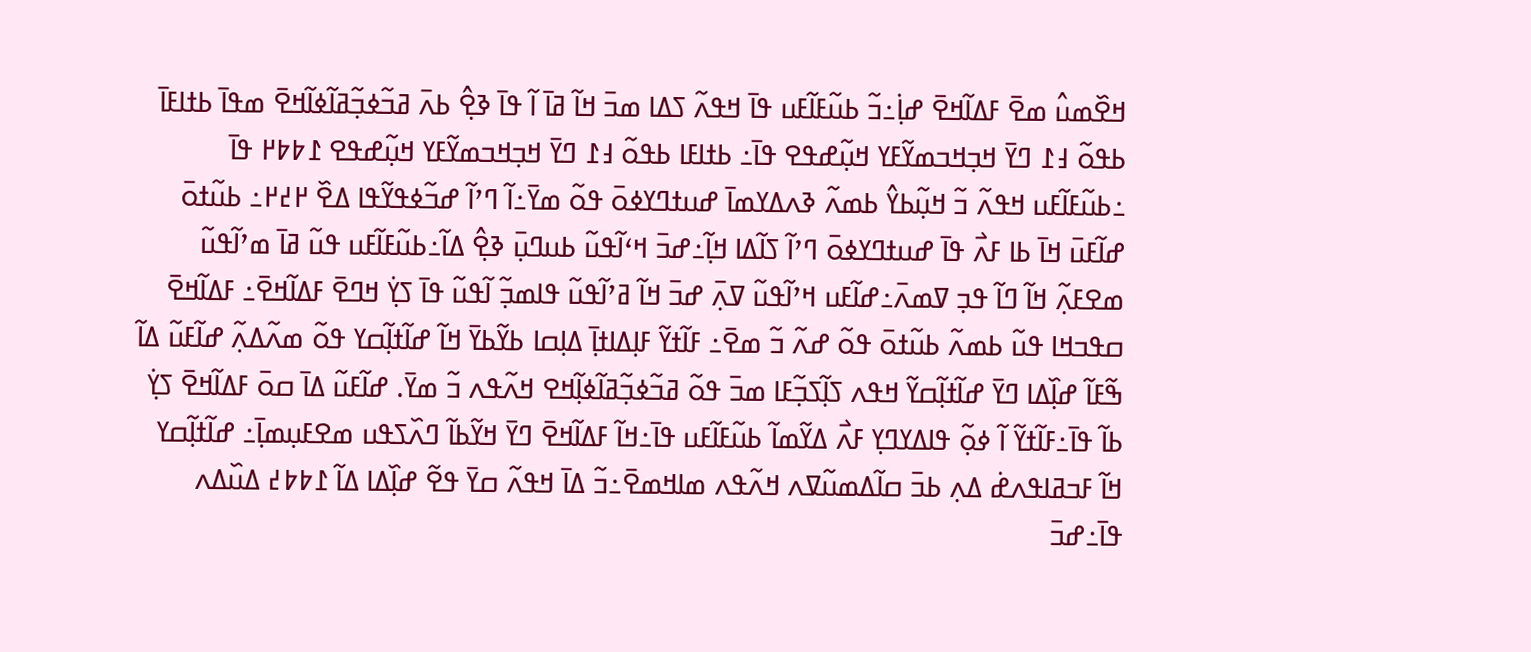ߞߐ߰ߘߎ߮ ߘߐ߫ ߓߡߊ߬ߞߐ߫ ߝߊ߲߭߸ߏ߬ ߕߎ߬ߓߊ߬ߓߎ ߟߊ߫ ߞߟߍ߬ ߖߡߊ ߘߏ߫ ߞߊ߬ ߥߊ߫ ߊ߬ ߟߊ߫ ߢߐ߲߮ ߕߍ߫ ߥߏ߬ߦߏ߲߬ߥߊ߬ߦߊ߬ߞߐ߫ ߘߟߊ߫ ߕߙߊߓߊ߫ ߕߟߋ߬ ߃߁ ߣߌ߫ ߞߏ߲ߞߏߘߌ߬ߓߌ ߞߎ߲߬ߝߟߐ ߟߊ߫߸ ߕߙߊߓߊ ߕߟߋ߬ ߃߁ ߣߌ߫ ߞߏ߲ߞߏߘߌ߬ߓߌ ߞߎ߲߬ߝߟߐ ߁߈߈߂ ߟߊ߫ ߸ߕߎ߬ߓߊ߬ߓߎ ߞߟߍ߬ ߏ߬ ߞߎ߲߬ߕߌ߮ ߕߘߍ߬ ߢߍߡߌߘߊ߫ ߝߎߙߣߌߦߋ߫ ߟߋ߬ ߘߌ߫߸ߊ߬ ߣߴߊ߬ ߝߏ߬ߦߟߌ߬ߟߊ ߡߐ߰ ߂߄߂߸ ߕߎ߬ߙߋ߫ ߝߊ߬ߓߎ߫ ߞߊ߫ ߕߊ ߓߍ߯ ߟߊ߫ ߝߎߙߣߌߦߋ߫ ߣߴߊ߬ ߖߊ߬ߡߊ ߞߊ߲߬߸ߝߏ߫ ߞߵߊ߬ߟߎ߬ ߕߎߣߎ߲߫ ߢߐ߲߮ ߡߊ߬߸ߕߎ߬ߓߊ߬ߓߎ ߟߎ߬ ߥߊ߫ ߘߴߊ߬ߟߎ߬ ߘߐߓߍ߲߬ ߞߊ߬ ߣߊ߬ ߟߏ߲ ߜߘߍ߫߸ߝߊ߬ߓߎ ߞߴߊ߬ߟߎ߬ ߜߍ߲߫ ߝߏ߫ ߞߊ߬ ߥߴߊ߬ߟߎ߬ ߟߊߘߏ߲߬ ߊ߬ߟߎ߬ ߟߊ߫ ߖߌ߲߭ ߞߣߐ߫ ߓߡߊ߬ߞߐ߫߸ ߓߡߊ߬ߞߐ߫ ߛߟߏߞߊ ߟߎ߬ ߕߘߍ߬ ߕߎ߬ߙߋ߫ ߟߋ߬ ߝߍ߬ ߏ߬ ߘߐ߫߸ ߓߊ߬ߙߌ߬ ߓߊ߲ߡߊߙߊ߲߫ ߡߊ߲ߛߊ ߕߌ߬ߕߌ߫ ߞߊ߬ ߝߊ߬ߙߊ߲߬ߛߌ ߟߋ߬ ߘߍ߬ߡߍ߲߬ ߝߊ߬ߓߎ߬ ߡߊ߬ ߒ߬ߓߊ߬ ߝߊ߲߰ߡߊ ߣߌ߫ ߝߊ߬ߙߊ߲߬ߛߌ߬ ߞߟߍ ߖߊ߲߬ߖߏ߲߬ߓߊ ߘߏ߫ ߟߋ߬ ߥߏ߬ߦߏ߲߬ߥߊ߬ߦߊ߲߬ߞߐ ߞߍ߬ߟߍ ߏ߬ ߘߌ߫. ߝߊ߬ߓߎ߬ ߡߊ߫ ߛߋ߫ ߓߡߊ߬ߞߐ߫ ߖߌ߲߭ ߕߊ߬ ߟߊ߫߸ߓߊ߬ߙߌ߬ ߊ߬ ߦߋ߲߬ ߟߊߡߌߣߌ߲ ߓߍ߯ ߡߌ߬ߘߊ߬ ߕߎ߬ߓߊ߬ߓߎ ߟߊ߫߸ߞߊ߬ ߓߡߊ߬ߞߐ߫ ߣߌ߫ ߞߌ߬ߕߊ߬ ߣߍ߰ߖߟߎ ߘߐߓߎ߲ߘߊ߲߫߸ ߝߊ߬ߙߊ߲߬ߛߌ ߞߊ߬ ߓߏߥߊߟߍߝ߭ ߡߍ߲ ߕߏ߫ ߛߊ߬ߡߘߎ߬ߜߍ ߞߍ߬ߟߍ ߘߊߞߘߐ߫߸ߏ߬ ߡߊ߫ ߞߟߍ߬ ߛߌ߫ ߟߐ߬ ߝߊ߲߰ߡߊ ߡߊ߬ ߁߈߈߄ ߡߎ߰ߡߍ ߟߊ߫߸ߝߏ߫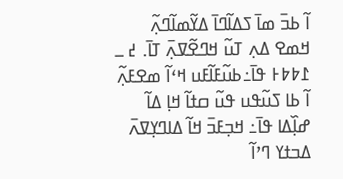ߊ߬ ߕߏ߫ ߘߊ߫ ߖߡߊ߬ߣߊ߫ ߡߌ߬ߘߊ߬ߣߍ߲߬ ߞߘߐ ߡߍ߲ ߠߎ߬ ߞߣߐ߬ߜߍ߲߫ ߠߊ߫. ߄ ߺ ߁߈߈߅ ߟߊ߫߸ߕߎ߬ߓߊ߬ߓߎ ߞߵߊ߬ ߘߐߓߍ߲߬ ߊ߬ ߕߊ ߖߎ߬ߟߎ ߟߎ߬ ߛߙߊ߬ ߞߊ߲ ߡߊ߬ ߝߊ߲߰ߡߊ ߟߊ߫߸ ߞߏ߲ߓߏ߫ ߞߊ߬ ߡߊߣߌ߲ߜߍ߫ ߡߏߙߌ ߣߴߊ߬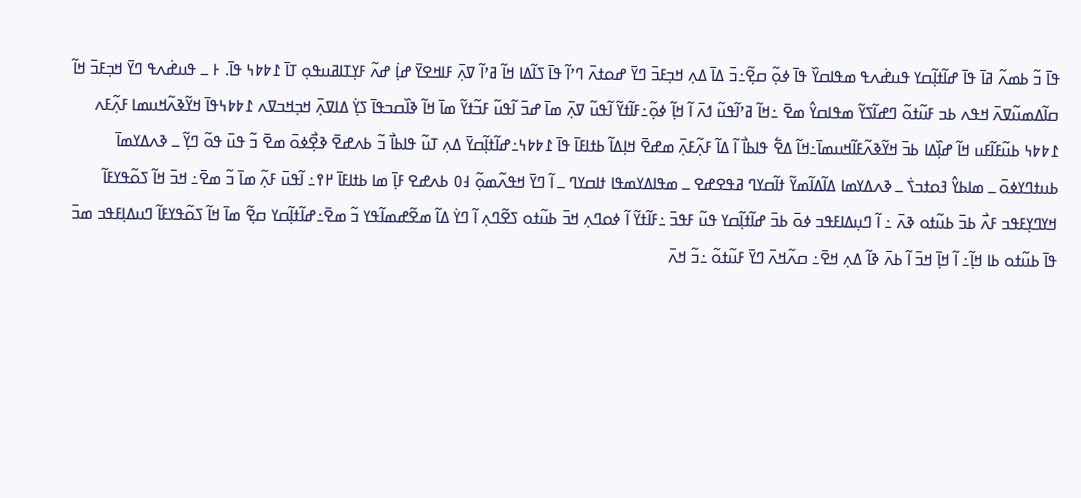ߟߊ߫ ߏ߬ ߕߘߍ߬ ߥߊ߫ ߟߊ߫ ߝߊ߬ߙߊ߲߬ߛߌ ߟߎߝ߭ߍߟ ߘߟߊߛߌ߰ ߟߊ߫ ߦߋ߲߬ ߛߐ߲߬߸ߏ߫ ߡߊ߫ ߡߍ߲ ߞߏ߲ߓߏ߫ ߣߌ߫ ߝߋߙߍ߫ ߣߴߊ߬ ߟߊ߫ ߖߊ߬ߡߊ ߞߊ߬ ߥߴߊ߬ ߜߍ߲߫ ߓߊߞߐߌ߫ ߝߊ߲߭ ߝߍ߬ ߓߌ߲ߠߊߥߎߟߋ߲ ߠߊ߫ ߁߈߈߆ ߟߊ߫. ߅ ߺ ߟߎߝ߭ߍߟ ߣߌ߫ ߞߏ߲ߓߏ߫ ߞߊ߬ ߛߊ߬ߡߘߎ߬ߜߍ߫ ߞߟߍ ߕߏ ߓߎ߬ߙߋ߬ ߣߝߊ߬ߖߌ߬ ߘߟߊߛߌ߮ ߘߐ߫ ߸ߞߊ߬ ߥߴߊ߬ߟߎ߬ ߗߍ߫ ߊ߬ ߞߊ߲߬ ߦߋ߲߬߸ߓߊ߬ߙߌ߬ ߊ߬ߟߎ߬ ߜߍ߲߫ ߘߊ߫ ߝߏ߫ ߊ߬ߟߎ߬ ߓߏ߬ߙߌ߬ ߘߊ߫ ߞߊ߬ ߢߊ߰ߛߏߟߊ߫ ߖߌ߲߭ ߡߊߜߍ߲߫ ߞߏ߲ߞߏߜߍ ߁߈߈߆ߟߊ߫ ߞߌ߬ߢߍ߬ߞߎߘߊ ߓߍ߲߬ߓߍ ߁߈߈߆ ߕߎ߬ߓߊ߬ߓߎ ߞߊ߬ ߝߊ߲߰ߡߊ ߕߏ߫ ߞߌ߬ߢߍ߬ߓߊ߬ߞߎߘߊ߫߸ߞߊ߬ ߡߐ߱ ߟߊߕߊ߯ ߊ߬ ߡߊ߬ ߓߍ߲߬ߓߍ߲߫ ߘߝߐ߫ ߞߊ߲ߡߊ߬ ߕߙߊߓߊ߫ ߟߊ߫ ߁߈߈߆߸ߝߊ߬ߙߊ߲߬ߛߌ߫ ߡߍ߲ ߠߎ߬ ߟߊߕߊ߯ ߏ߬ ߕߍߝߐ߫ ߢߐ߲߯ߦߋ߫ ߘߐ߫ ߏ߬ ߟߎ߫ ߟߋ߬ ߣߌ߲߬ ߺ ߢߍߡߌߘߊ߫ ߕߎߙߣߌߦߋ߫ ߺ ߘߊߕߌ߮ ߔߋߙߏߖ߭ ߺ ߢߍߡߌߘߊ ߡߊ߬ߡߊ߬ߘߌ߬ ߙߊ߬ߛߌߣ ߥߟߐߝߐ ߺ ߘߟߊߡߌߘߟߊ ߙߊߛߌߣ ߺ ߊ߬ ߣߌ߫ ߞߟߍ߬ߘߋ߲߬ ߃߀ ߕߍߝߐ ߓߊ߲߫ ߘߊ ߕߙߊߓߊ߫ ߂߉߸ ߊ߬ߟߎ߫ ߓߍ߲߬ ߘߊ߫ ߏ߬ ߘߐ߫߸ ߞߏ߫ ߞߊ߬ ߖߋ߬ߟߌߓߊ߬ ߞߌߣߌ߲ߓߟߏ ߓߍ߯ ߕߏ߫ ߕߎ߬ߙߋ ߢߍ߫ ߸ ߊ߬ ߣߎ߲ߡߊߓߟߏ ߦߋ߫ ߕߏ߫ ߝߊ߬ߙߊ߲߬ߛߌ ߟߎ߬ ߓߟߏ߫ ߸ߓߊ߬ߙߌ߬ ߊ߬ ߦߋߣߍ߲ ߞߏ߫ ߕߎ߬ߙߋ ߖߐ߬ߣߍ߲ ߊ߬ ߣߌ߭ ߡߊ߬ ߘߐ߬ߝߘߊ߬ߟߌ ߏ߬ ߘߐ߫߸ߝߊ߬ߙߊ߲߬ߛߌ ߛߐ߲߬ ߘߊ߫ ߞߊ߬ ߖߋ߬ߟߌߓߊ߬ ߣߎߡߊ߲ߓߟߏ ߘߏ߫ ߟߊ߫ ߕߎ߬ߙߋ ߕߊ ߞߊ߲߬߸ ߊ߬ ߞߊ߲߫ ߞߏ߫ ߊ߬ ߕߍ߫ ߢߊ߬ ߡߍ߲ ߞߐ߫߸ ߛߍ߬ߞߍ߫ ߣߌ߫ ߓߎ߬ߙߋ߬ ߸ߏ߬ ߞߍ߫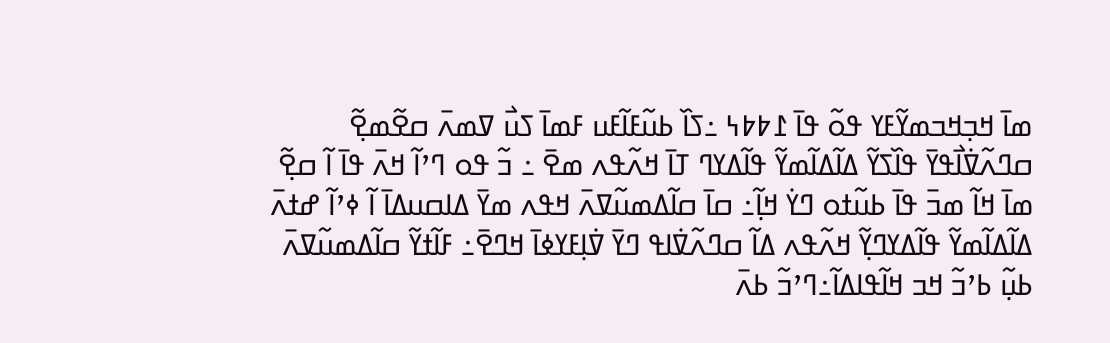ߘߊ߫ ߞߏ߲ߞߏߘߌ߬ߓߌ ߟߋ߬ ߟߊ߫ ߁߈߈߆ ߸ߖߊ߰ ߕߎ߬ߓߊ߬ߓߎ ߓߘߊ߫ ߖߎ߯ ߜߘߍ߫ ߛߐ߬ߘߐ߲߬ ߛߣߍ߬ߜ߭ߊ߯ߟߌ߫ ߟߊ߰ߖߌ߬ ߡߊ߬ߡߊ߬ߘߌ߬ ߟߊ߬ߡߌߣ ߠߊ߫ ߞߍ߬ߟߍ ߘߐ߫ ߸ ߏ߬ ߟߋ ߣߴߊ߬ ߞߍ߫ ߟߊ߫ ߊ߬ ߛߐ߲߬ ߘߊ߫ ߞߊ߬ ߘߏ߫ ߟߊ߫ ߕߎ߬ߙߋ ߣߌ߭ ߞߊ߲߬߸ ߛߊ߫ ߛߊ߬ߡߘߎ߬ߜߍ߫ ߞߟߍ ߘߌ߫ ߡߊߛߎߡߊ߫ ߊ߬ ߦߴߊ߬ ߝߙߍ߫ ߡߊ߬ߡߊ߬ߘߌ߬ ߟߊ߬ߡߌߣߌ߲߬ ߞߍ߬ߟߍ ߡߊ߬ ߛߣߍ߬ߜ߭ߊߟ ߣߌ߫ ߜ߭ߊ߲ߓߌߦߊ߫ ߞߣߐ߫߸ ߓߊ߬ߙߌ߬ ߛߊ߬ߡߘߎ߬ߜߍ߫ ߕߎ߲߬ ߕߴߏ߬ ߞߏ ߞߊ߬ߟߊߡߊ߬߸ߣߴߏ߬ ߕߍ߫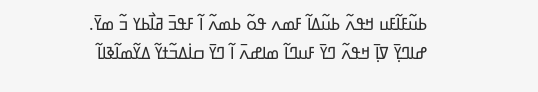ߕߎ߬ߓߊ߬ߓߎ ߞߟߍ߬ ߕߎ߬ߡߊ߬ ߓߘߍ ߟߋ߬ ߕߘߍ߬ ߊ߬ ߓߟߏ߫ ߥߊ߯ߕߌ ߏ߬ ߘߌ߫.
ߝߊߣߌ߲߫ ߜߊ߲߫ ߞߟߍ߬ ߣߌ߫ ߓߎߣߊ߬ ߘߊߝߍ߫ ߊ߬ ߣߌ߫ ߛߊ߭ߡߏ߬ߙߌ߬ ߡߌ߬ߘߊ߬ߢߊߊ߬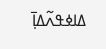ߡߊߦߟߍ߬ߡߊ߲߫